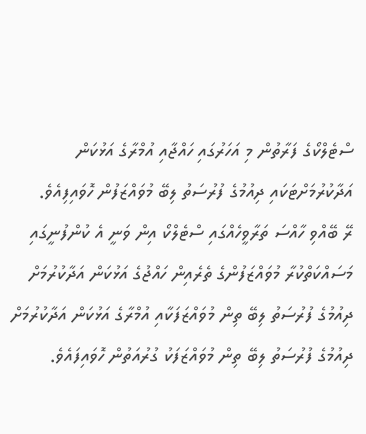ސްޓެލްކޯގެ ފަރާތުން މި އަހަރުގައި ހައްޖާއި އުމްރާގެ އަޅުކަން އަދާކުރުމަށްޓަކައި ދިއުމުގެ ފުރުސަތު ލިބޭ މުވައްޒަފުން ހޮވައިފިއެވެ.
ރޭ ބޭއްވި ހާއްސަ ތަރާވީހެއްގައި ސްޓެލްކޯ އިން ވަނީ އެ ކުންފުނީގައި މަސައްކަތްކުރާ މުވައްޒަފުންގެ ތެރެއިން ހައްޖުގެ އަޅުކަން އަދާކުރުމަށް ދިއުމުގެ ފުރުސަތު ލިބޭ ތިން މުވައްޒަފަކާއި އުމްރާގެ އަޅުކަން އަދާކުރުމަށް ދިއުމުގެ ފުރުސަތު ލިބޭ ތިން މުވައްޒަފަކު ގުރުއަތުން ހޮވައިފައެވެ.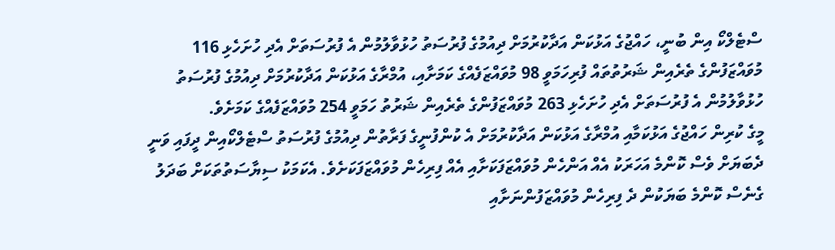ސްޓެލްކޯ އިން ބުނީ، ހައްޖުގެ އަޅުކަން އަދާކުރުމަށް ދިއުމުގެ ފުރުސަތު ހުޅުވާލުމުން އެ ފުރުސަތަށް އެދި ހުށަހެޅި 116 މުވައްޒަފުންގެ ތެރެއިން ޝަރުތުތައް ފުރިހަމަވީ 98 މުވައްޒަފެއްގެ ކަމަށާއި، އުމްރާގެ އަޅުކަން އަދާކުރުމަށް ދިއުމުގެ ފުރުސަތު ހުޅުވާލުމުން އެ ފުރުސަތަށް އެދި ހުށަހެޅި 263 މުވައްޒަފުންގެ ތެރެއިން ޝަރުތު ހަމަވީ 254 މުވައްޒަފެއްގެ ކަމަށެވެ.
މީގެ ކުރިން ހައްޖުގެ އަޅުކަމާއި އުމްރާގެ އަޅުކަން އަދާކުރުމަށް އެ ކުންފުނީގެ ފަރާތުން ދިއުމުގެ ފުރުސަތު ސްޓެލްކޯއިން ދީފައި ވަނީ ދެބަޔަށް ވެސް ކޮންމެ އަހަރަކު އެއް އަންހެން މުވައްޒަފަކަށާއި އެއް ފިރިހެން މުވައްޒަފަކަށެވެ. އެކަމަކު ސިޔާސަތުތަކަށް ބަދަލު ގެނެސް ކޮންމެ ބަޔަކުން ދެ ފިރިހެން މުވައްޒަފުންނަށާއި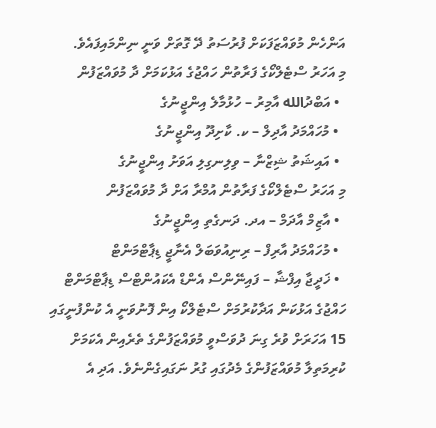އަންހެން މުވައްޒަފަކަށް ފުރުސަތު ދޭ ގޮތަށް ވަނީ ނިންމައިފައެވެ.
މި އަހަރު ސްޓެލްކޯގެ ފަރާތުން ހައްޖުގެ އަޅުކަމަށް ދާ މުވައްޒަފުން
  • އަބްދުالله އާމިރު – ހުޅުމާލެ އިންޖީނުގެ
  • މުހައްމަދު އާދިލް – ކ. ކާށިދޫ އިންޖީނުގެ
  • އައިޝަތު ޝިޒްނާ – ވިލިނގިލި އަވަށު އިންޖީނުގެ
މި އަހަރު ސްޓެލްކޯގެ ފަރާތުން އުމްރާ އަށް ދާ މުވައްޒަފުން
  • އާޒިމް އާދަމް – އދ. ދަނގެތި އިންޖީނުގެ
  • މުހައްމަދު އާރިފް – ރިނިއުވަބަލް އެނާޖީ ޑިޕާޓްމަންޓް
  • ޚަދީޖާ އިފްޝާ – ފައިނޭންސް އެންޑް އެކައުންޓްސް ޑިޕާޓްމަންޓް
ހައްޖުގެ އަޅުކަން އަދާކުރުމަށް ސްޓެލްކޯ އިން ފޮނުވަނީ އެ ކުންފުނީގައި 15 އަހަރަށް ވުރެ ގިނަ ދުވަސްވީ މުވައްޒަފުންގެ ތެރެއިން އެކަމަށް ކުރިމަތިލާ މުވައްޒަފުންގެ މެދުގައި ގުރު ނަގައިގެންނެވެ. އަދި އެ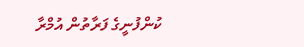ކުންފުނީގެ ފަރާތުން އުމްރާ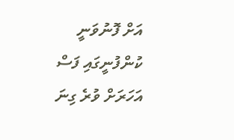އަށް ފޮނުވަނީ ކުންފުނީގައި ފަސް އަހަރަށް ވުރެ ގިނަ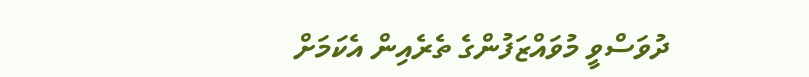ދުވަސްވީ މުވައްޒަފުންގެ ތެރެއިން އެކަމަށް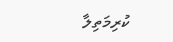ކުރިމަތިލާ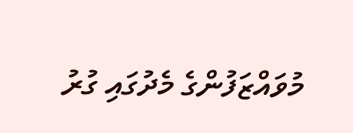މުވައްޒަފުންގެ މެދުގައި ގުރު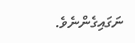ނަގައިގެންނެވެ.